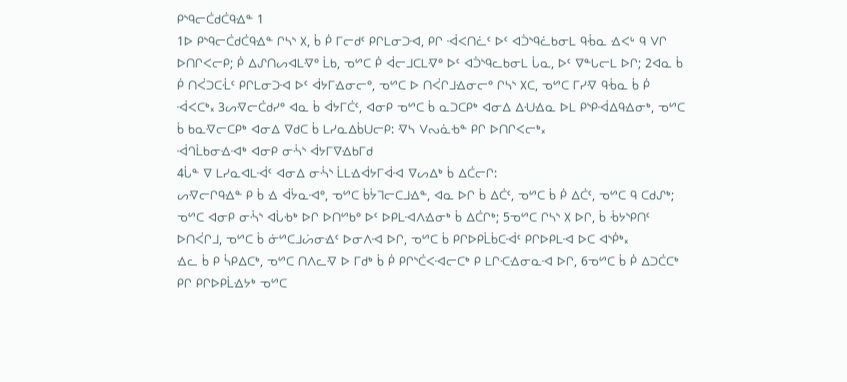ᑭᔅᑫᓕᑖᑯᑖᑫᐎᓐ 1
1ᐅ ᑭᔅᑫᓕᑖᑯᑖᑫᐎᓐ ᒋᓴᔅ ᙭, ᑳ ᑮ ᒥᓕᑯᑦ ᑭᒋᒪᓂᑐᐗ, ᑭᒋ ᐙᐸᑎᓛᑦ ᐅᑦ ᐊᑑᔅᑫᓛᑲᓂᒪ ᑫᒀᓇ ᐎᐸᒡ ᑫ ᐯᒋ ᐅᑎᒋᐸᓕᑭ; ᑮ ᐃᔑᑎᔕᐊᒪᐌᐤ ᒫᑲ, ᓀᔥᑕ ᑮ ᐋᓕᒧᑕᒪᐌᐤ ᐅᑦ ᐊᑑᔅᑫᓚᑲᓂᒪ ᒑᓇ, ᐅᑦ ᐁᓐᒐᓕᒪ ᐅᒋ; 2ᐊᓇ ᑳ ᑮ ᑎᐹᑐᑕᒸᑦ ᑭᒋᒪᓂᑐᐗ ᐅᑦ ᐋᔭᒥᐎᓂᓕᐤ, ᓀᔥᑕ ᐅ ᑎᐹᒋᒧᐎᓂᓕᐤ ᒋᓴᔅ ᙭ᑕ, ᓀᔥᑕ ᒥᓯᐌ ᑫᒀᓇ ᑳ ᑮ ᐙᐸᑕᒃ᙮ 3ᔕᐌᓕᑖᑯᓯᐤ ᐊᓇ ᑳ ᐋᔭᒥᑖᑦ, ᐊᓂᑭ ᓀᔥᑕ ᑳ ᓇᑐᑕᑭᒃ ᐊᓂᐃ ᐃᑗᐎᓇ ᐅᒪ ᑭᔅᑭᐙᐃᑫᐎᓂᒃ, ᓀᔥᑕ ᑳ ᑲᓇᐌᓕᑕᑭᒃ ᐊᓂᐃ ᐁᑯᑕ ᑳ ᒪᓯᓇᐃᑳᑌᓕᑭ: ᐌᓴ ᐯᔓᓈᑾᓐ ᑭᒋ ᐅᑎᒋᐸᓕᒃ᙮
ᐙᒉᒫᑲᓂᐎᐗᒃ ᐊᓂᑭ ᓂᔂᔅ ᐋᔭᒥᐁᐎᑲᒥᑯ
4ᒑᓐ ᐁ ᒪᓯᓇᐊᒪᐙᑦ ᐊᓂᐃ ᓂᔂᔅ ᒫᒪᐎᐋᔭᒥᐋᐗ ᐁᔕᐃᒃ ᑳ ᐃᑖᓕᒋ:
ᔕᐌᓕᒋᑫᐎᓐ ᑭ ᑳ ᐎ ᐋᔮᓇᐗᐤ, ᓀᔥᑕ ᑳᔮᒣᓕᑕᒧᐎᓐ, ᐊᓇ ᐅᒋ ᑳ ᐃᑖᑦ, ᓀᔥᑕ ᑳ ᑮ ᐃᑖᑦ, ᓀᔥᑕ ᑫ ᑕᑯᔑᒃ; ᓀᔥᑕ ᐊᓂᑭ ᓂᔂᔅ ᐊᒑᑾᒃ ᐅᒋ ᐅᑎᔥᑲᐤ ᐅᑦ ᐅᑭᒪᐗᐱᐎᓂᒃ ᑳ ᐃᑖᒋᒃ; 5ᓀᔥᑕ ᒋᓴᔅ ᙭ ᐅᒋ, ᑳ ᒀᔭᔅᑭᑎᑦ ᐅᑎᐹᒋᒧ, ᓀᔥᑕ ᑳ ᓃᔥᑕᒧᔖᓂᐎᑦ ᐅᓂᐱᐗ ᐅᒋ, ᓀᔥᑕ ᑳ ᑭᒋᐅᑭᒫᑳᑕᐙᑦ ᑭᒋᐅᑭᒪᐗ ᐅᑕ ᐊᔅᑮᒃ᙮
ᐎᓚ ᑳ ᑭ ᓵᑭᐃᑕᒃ, ᓀᔥᑕ ᑎᐱᓚᐌ ᐅ ᒥᑯᒃ ᑳ ᑮ ᑭᒋᔅᑖᐸᐗᓕᑕᒃ ᑭ ᒪᒋᑡᐎᓂᓇᐗ ᐅᒋ, 6ᓀᔥᑕ ᑳ ᑮ ᐃᑐᑖᑕᒃ ᑭᒋ ᑭᒋᐅᑭᒫᐎᔭᒃ ᓀᔥᑕ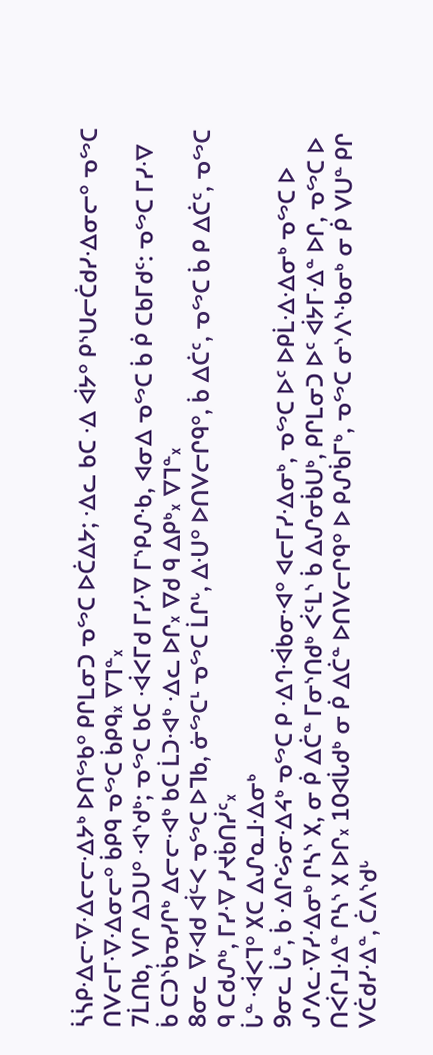ᓵᓵᑭᐎᓕᐌᐎᓕᓕᐎᔭᒃ ᐅᑎᔥᑲᐤ ᑭᒋᒪᓂᑐ ᓀᔥᑕ ᐅᑖᐃᔭ; ᐎᓚ ᑲᑕ ᐎ ᐋᔭᐤ ᑭᔅᑌᓕᑖᑯᓯᐎᓂᓕᐤ ᓀᔥᑕ ᑎᐯᓕᒥᐌᐎᓂᓕᐤ ᑳᑭᑫ ᓀᔥᑕ ᑳᑭᑫ᙮ ᐁᒣᓐ᙮
7ᒫᑎᑲ, ᐯᒋ ᐃᑐᑌᐤ ᐗᔅᑯᒃ; ᓀᔥᑕ ᑲᑕ ᐙᐸᒥᑯ ᒥᓯᐌ ᒥᔅᑭᔑᑾ, ᐊᓂᐃ ᓀᔥᑕ ᑳ ᑮ ᑕᑲᒥᑯᑦ: ᓀᔥᑕ ᒥᓯᐌ ᑳ ᑕᑐᔅᑳᓀᓯᒋᒃ ᐃᓕᓕᐗᒃ ᑲᑕ ᒫᑐᐗᒃ ᐎᓚ ᐅᒋ᙮ ᐁᑯ ᑫ ᐃᑭᒃ᙮ ᐁᒣᓐ᙮
8ᓂᓚ ᐁᐗᑯ ᐋᓪᐸ ᓀᔥᑕ ᐅᒣᑲ, ᓃᔥᑕᒻ ᓀᔥᑕ ᒫᒋᒡ, ᐃᑗᐤ ᐅᑎᐯᓕᒋᑫᐤ, ᑳ ᐃᑖᑦ, ᓀᔥᑕ ᑳ ᑭ ᐃᑖᑦ, ᓀᔥᑕ ᑫ ᑕᑯᔑᒃ, ᒥᓯᐌ ᓯᔪᑳᑎᓰᑦ᙮
ᒑᓐ ᐙᐸᒣᐤ ᙭ᑕ ᐃᔑᓇᒧᐎᓂᒃ
9ᓂᓚ ᒑᓐ, ᑳ ᐎᒋᔖᓂᐎᔦᒃ ᓀᔥᑕ ᑭ ᐎᒉᐙᑲᓂᐗᐤ ᐊᓕᒥᓯᐎᓂᒃ, ᓀᔥᑕ ᐅᑦ ᐅᑭᒫᐎᐎᓂᒃ ᓀᔥᑕ ᐅ ᔑᐱᓚᐌᓯᐎᓂᒃ ᒋᓴᔅ ᙭, ᓂ ᑮ ᐃᑖᓐ ᒥᓂᔅᑎᑯᒃ ᐹᑦᒪᔅ ᑳ ᐃᔑᓂᑳᑌᒃ, ᑭᒋᒪᓂᑐ ᐅᑦ ᐋᔭᒥᐎᓐ ᐅᒋ, ᓀᔥᑕ ᐅ ᑎᐹᒋᒧᐎᓐ ᒋᓴᔅ ᙭ ᐅᒋ᙮ 10ᐊᒑᑯᒃ ᓂ ᑮ ᐃᑖᓐ ᐅᑎᐯᓕᒋᑫᐤ ᐅ ᑭᔑᑳᒥᒃ, ᓀᔥᑕ ᓂᔅᐱᔅᑾᓂᒃ ᓂ ᑮ ᐯᑌᓐ ᑭᒋ ᐯᑖᑯᓯᐎᓐ, ᑖᐱᔅᑯᒡ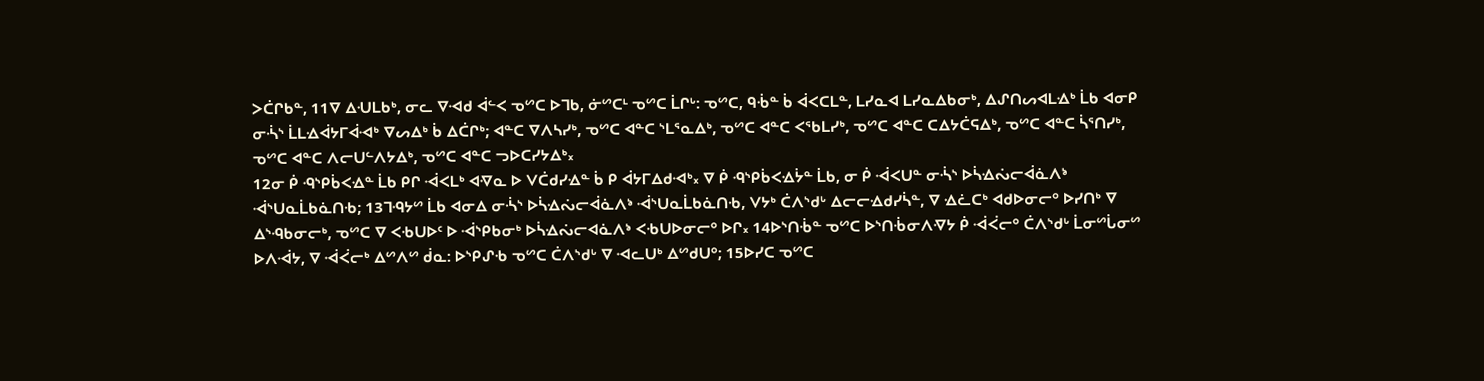ᐳᑖᒋᑲᓐ, 11ᐁ ᐃᑗᒪᑲᒃ, ᓂᓚ ᐁᐗᑯ ᐋᓪᐸ ᓀᔥᑕ ᐅᒣᑲ, ᓃᔥᑕᒻ ᓀᔥᑕ ᒫᒋᒡ: ᓀᔥᑕ, ᑫᒀᓐ ᑳ ᐋᐸᑕᒪᓐ, ᒪᓯᓇᐊ ᒪᓯᓇᐃᑲᓂᒃ, ᐃᔑᑎᔕᐊᒪᐎᒃ ᒫᑲ ᐊᓂᑭ ᓂᔂᔅ ᒫᒪᐎᐋᔭᒥᐋᐗᒃ ᐁᔕᐃᒃ ᑳ ᐃᑖᒋᒃ; ᐊᓐᑕ ᐁᐱᓴᓯᒃ, ᓀᔥᑕ ᐊᓐᑕ ᔅᒪᕐᓇᐃᒃ, ᓀᔥᑕ ᐊᓐᑕ ᐸᕐᑲᒪᓯᒃ, ᓀᔥᑕ ᐊᓐᑕ ᑕᐃᔭᑖᕋᐃᒃ, ᓀᔥᑕ ᐊᓐᑕ ᓵᕐᑎᓯᒃ, ᓀᔥᑕ ᐊᓐᑕ ᐱᓕᑌᓪᐱᔭᐃᒃ, ᓀᔥᑕ ᐊᓐᑕ ᓓᐅᑕᓯᔭᐃᒃ᙮
12ᓂ ᑮ ᑴᔅᑭᑳᐸᐎᓐ ᒫᑲ ᑭᒋ ᐙᐸᒪᒃ ᐊᐌᓇ ᐅ ᐯᑖᑯᓯᐎᓐ ᑳ ᑭ ᐋᔭᒥᐃᑯᐗᒃ᙮ ᐁ ᑮ ᑴᔅᑭᑳᐸᐎᔮᓐ ᒫᑲ, ᓂ ᑮ ᐙᐸᑌᓐ ᓂᔂᔅ ᐅᓵᐎᔔᓕᐋᓈᐱᔉ ᐙᔅᑌᓇᒫᑲᓈᑎᑾ; 13ᒣᑴᔭᔥ ᒫᑲ ᐊᓂᐃ ᓂᔂᔅ ᐅᓵᐎᔔᓕᐋᓈᐱᔉ ᐙᔅᑌᓇᒫᑲᓈᑎᑾ, ᐯᔭᒃ ᑖᐱᔅᑯᒡ ᐃᓕᓕᐎᑯᓯᓵᓐ, ᐁ ᐎᓛᑕᒃ ᐊᑯᐅᓂᓕᐤ ᐅᓯᑎᒃ ᐁ ᐃᔅᑴᑲᓂᓕᒃ, ᓀᔥᑕ ᐁ ᐸᑾᑌᐅᑦ ᐅ ᐙᔅᑭᑲᓂᒃ ᐅᓵᐎᔔᓕᐊᓈᐱᔉ ᐸᑾᑌᐅᓂᓕᐤ ᐅᒋ᙮ 14ᐅᔅᑎᒀᓐ ᓀᔥᑕ ᐅᔅᑎᒀᓂᐱᐌᔭ ᑮ ᐙᐹᓕᐤ ᑖᐱᔅᑯᒡ ᒫᓂᔥᒑᓂᔥ ᐅᐱᐙᔭ, ᐁ ᐙᐹᓕᒃ ᐃᔥᐱᔥ ᑰᓇ: ᐅᔅᑭᔑᑾ ᓀᔥᑕ ᑖᐱᔅᑯᒡ ᐁ ᐗᓚᑌᒃ ᐃᔥᑯᑌᐤ; 15ᐅᓯᑕ ᓀᔥᑕ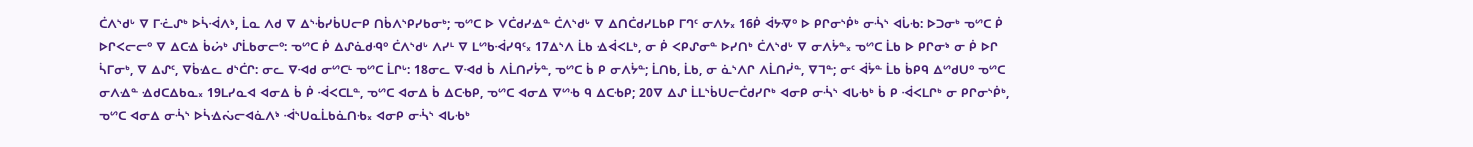ᑖᐱᔅᑯᒡ ᐁ ᒥᓨᔑᒃ ᐅᓵᐙᐱᔉ, ᒫᓇ ᐱᑯ ᐁ ᐃᔅᒀᓯᑳᑌᓕᑭ ᑎᑳᐱᔅᑭᓯᑲᓂᒃ; ᓀᔥᑕ ᐅ ᐯᑖᑯᓯᐎᓐ ᑖᐱᔅᑯᒡ ᐁ ᐃᑎᑖᑯᓯᒪᑲᑭ ᒥᒉᑦ ᓂᐱᔭ᙮ 16ᑮ ᐋᔭᐌᐤ ᐅ ᑭᒋᓂᔅᑮᒃ ᓂᔂᔅ ᐊᒑᑾ: ᐅᑐᓂᒃ ᓀᔥᑕ ᑮ ᐅᒋᐸᓕᓕᐤ ᐁ ᐃᑕᐎ ᑳᔖᒃ ᔑᒫᑲᓂᓕᐤ: ᓀᔥᑕ ᑮ ᐃᔑᓈᑯᑴᐤ ᑖᐱᔅᑯᒡ ᐱᓯᒻ ᐁ ᒪᔥᑲᐙᓯᑫᑦ᙮ 17ᐃᔅᐱ ᒫᑲ ᐎᐋᐸᒪᒃ, ᓂ ᑮ ᐸᑭᔑᓂᓐ ᐅᓯᑎᒃ ᑖᐱᔅᑯᒡ ᐁ ᓂᐱᔮᓐ᙮ ᓀᔥᑕ ᒫᑲ ᐅ ᑭᒋᓂᔉ ᓂ ᑮ ᐅᒋ ᓵᒥᓂᒃ, ᐁ ᐃᔑᑦ, ᐁᑳᐎᓚ ᑯᔅᑖᒋ: ᓂᓚ ᐁᐗᑯ ᓂᔥᑕᒻ ᓀᔥᑕ ᒫᒋᒡ: 18ᓂᓚ ᐁᐗᑯ ᑳ ᐱᒫᑎᓯᔮᓐ, ᓀᔥᑕ ᑳ ᑭ ᓂᐱᔮᓐ; ᒫᑎᑲ, ᒫᑲ, ᓂ ᓈᔅᐱᒋ ᐱᒫᑎᓰᓐ, ᐁᒣᓐ; ᓂᑦ ᐋᔮᓐ ᒫᑲ ᑳᑭᑫ ᐃᔥᑯᑌᐤ ᓀᔥᑕ ᓂᐱᐎᓐ ᐎᑯᑕᐃᑲᓇ᙮ 19ᒪᓯᓇᐊ ᐊᓂᐃ ᑳ ᑮ ᐙᐸᑕᒪᓐ, ᓀᔥᑕ ᐊᓂᐃ ᑳ ᐃᑕᑾᑭ, ᓀᔥᑕ ᐊᓂᐃ ᐁᔥᑾ ᑫ ᐃᑕᑾᑭ; 20ᐁ ᐃᔑ ᒫᒪᔅᑳᑌᓕᑖᑯᓯᒋᒃ ᐊᓂᑭ ᓂᔂᔅ ᐊᒐᑾᒃ ᑳ ᑭ ᐙᐸᒪᒋᒃ ᓂ ᑭᒋᓂᔅᑮᒃ, ᓀᔥᑕ ᐊᓂᐃ ᓂᔂᔅ ᐅᓵᐎᔔᓕᐊᓈᐱᔉ ᐙᔅᑌᓇᒫᑲᓈᑎᑾ᙮ ᐊᓂᑭ ᓂᔂᔅ ᐊᒐᑾᒃ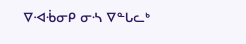ᐁᐗᒀᓂᑭ ᓂᔀ ᐁᓐᒐᓚᒃ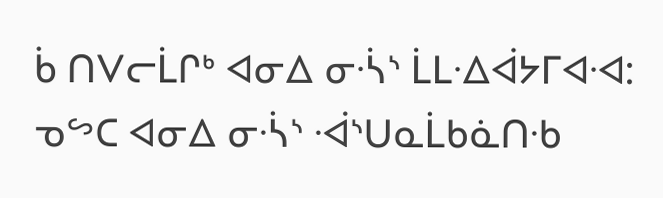ᑳ ᑎᐯᓕᒫᒋᒃ ᐊᓂᐃ ᓂᔂᔅ ᒫᒪᐎᐋᔭᒥᐊᐗ: ᓀᔥᑕ ᐊᓂᐃ ᓂᔂᔅ ᐙᔅᑌᓇᒫᑲᓈᑎᑾ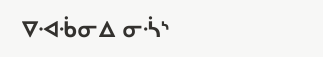ᐁᐗᒀᓂᐃ ᓂᔂᔅ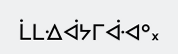ᒫᒪᐎᐋᔭᒥᐋᐗᐤ᙮